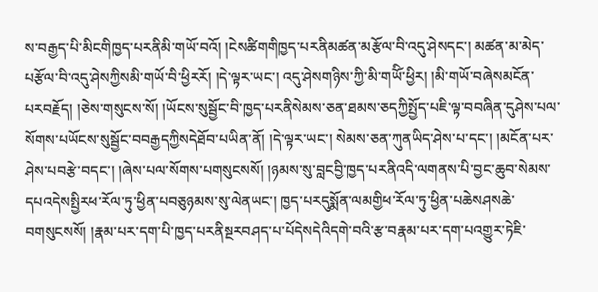ས་བརྒྱད་པི་མིངགིཁྱད་པརནིམི་གཡོ་བའོ། །ངེསཚིགགིཁྱད་པརནིམཚན་མརྩོལ་བི་འདུ་ཤེསདང་། མཚན་མ་མེད་པརྩོལ་བི་འདུ་ཤེསཀྱིསམི་གཡོ་བི་ཕྱིརརོ། །དེ་ལྟར་ཡང་། འདུ་ཤེསགཉིས་ཀྱི་མི་གཡོི་ཕྱིར། །མི་གཡོ་བཞེསམངོན་པརབརྗོད། །ཅེས་གསུངས་སོ། །ཡོངས་སུསྦྱོང་བི་ཁྱད་པརནིསེམས་ཅན་ཐམས་ཅདཀྱིསྤྱོད་པཇི་ལྟ་བབཞིན་དུཤེས་པལ་སོགས་པཡོངས་སུསྦྱོང་བབརྒྱདཀྱིསདེཐོབ་པཡིན་ནོ། །དེ་ལྟར་ཡང་། སེམས་ཅན་ཀུནཡིད་ཤེས་པ་དང་། །མངོན་པར་ཤེས་པབརྩེ་བདང་། །ཞེས་པལ་སོགས་པགསུངསསོ། །ཉམས་སུ་བླངབྱི་ཁྱད་པརནིའདི་ལགནས་པི་བྱང་ཆུབ་སེམས་དཔའདེསསྤྱིརཕ་རོལ་ཏུ་ཕྱིན་པབཅུཉམས་སུ་ལེནཡང་། ཁྱད་པརདུསྨོན་ལམགྱིཕ་རོལ་ཏུ་ཕྱིན་པཆེསཤསཆེ་བགསུངསསོ། །རྣམ་པར་དག་པི་ཁྱད་པརནིསྔརབཤད་པ་པོདེསདེའིདགེ་བའི་རྩ་བརྣམ་པར་དག་པའགྱུར་ཏེཇི་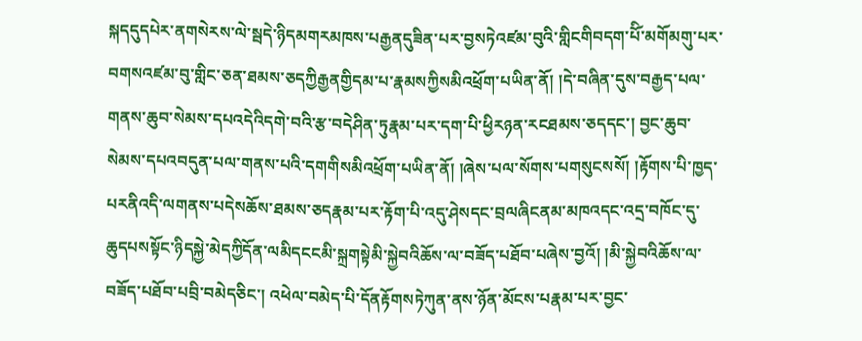སྐདདུདཔེར་ནགསེརས་ལེ་སྦདེ་ཉིདམགརམཁས་པརྒྱནདུཟིན་པར་བྱསཏེའཛམ་བུའི་གླིངགིབདག་པོི་མགོམགུ་པར་བགསའཛམ་བུ་གླིང་ཅན་ཐམས་ཅདཀྱིརྒྱནགྱིདམ་པ་རྣམསཀྱིསམིའཕྲོག་པཡིན་ནོ། །དེ་བཞིན་དུས་བརྒྱད་པལ་གནས་ཆུབ་སེམས་དཔའདེའིདགེ་བའི་རྩ་བདེཤིན་ཏུརྣམ་པར་དག་པི་ཕྱིརཉན་རངཐམས་ཅདདང་། བྱང་ཆུབ་སེམས་དཔའབདུན་པལ་གནས་པའི་དགགིསམིའཕྲོག་པཡིན་ནོ། །ཞེས་པལ་སོགས་པགསུངསསོ། །རྟོགས་པི་ཁྱད་པརནིའདི་ལགནས་པདེསཆོས་ཐམས་ཅདརྣམ་པར་རྟོག་པི་འདུ་ཤེསདང་བྲལཞིངནམ་མཁའདང་འདྲ་བཁོང་དུ་ཆུདཔསསྟོང་ཉིདསྐྱེ་མེདཀྱིདོན་ལམིདངངམི་སྐྲགསྟེམི་སྐྱེབའིཆོས་ལ་བཟོད་པཐོབ་པཞེས་བྱའོ། །མི་སྐྱེབའིཆོས་ལ་བཟོད་པཐོབ་པབྲི་བམེདཅིང་། འཕེལ་བམེད་པི་དོནརྟོགསཏེཀུན་ནས་ཉོན་མོངས་པརྣམ་པར་བྱང་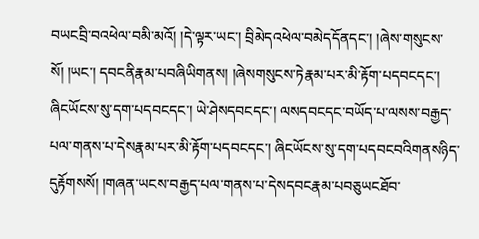བཡངབྲི་བའཕེལ་བམི་མའོ། །དེ་ལྟར་ཡང་། བྲིམེདའཕེལ་བམེདདོནདང་། །ཞེས་གསུངས་སོ། །ཡང་། དབངནིརྣམ་པབཞིཡིགནས། །ཞེསགསུངས་ཏེརྣམ་པར་མི་རྟོག་པདབངདང་། ཞིངཡོངས་སུ་དག་པདབངདང་། ཡེ་ཤེསདབངདང་། ལསདབངདང་བཡོད་པ་ལསས་བརྒྱད་པལ་གནས་པ་དེསརྣམ་པར་མི་རྟོག་པདབངདང་། ཞིངཡོངས་སུ་དག་པདབངབའིགནསཉིད་དུརྟོགསསོ། །གཞན་ཡངས་བརྒྱད་པལ་གནས་པ་དེསདབངརྣམ་པབཅུཡངཐོབ་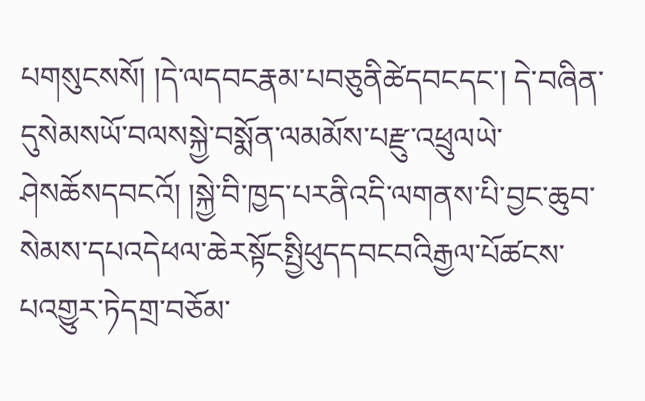པགསུངསསོ། །དེ་ལདབངརྣམ་པབཅུནིཚེདབངདང་། དེ་བཞིན་དུསེམསཡོ་བལསསྐྱེ་བསྨོན་ལམམོས་པརྫུ་འཕྲུལཡེ་ཤེསཆོསདབངའོ། །སྐྱེ་བི་ཁྱད་པརནིའདི་ལགནས་པི་བྱང་ཆུབ་སེམས་དཔའདེཕལ་ཆེརསྟོངསྤྱིཕུདདབངབའིརྒྱལ་པོཚངས་པའགྱུར་ཏེདགྲ་བཅོམ་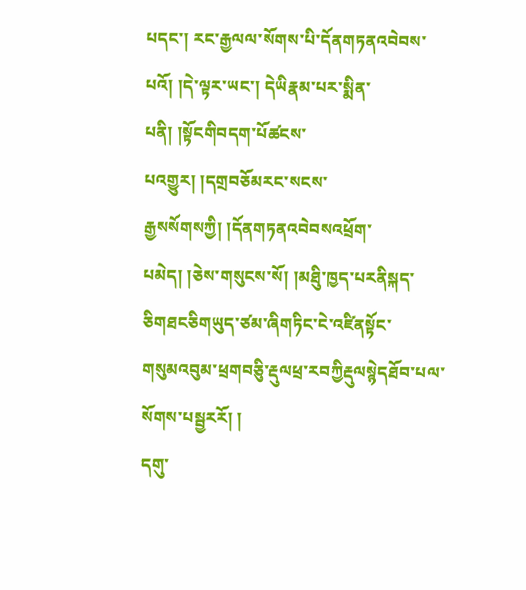པདང་། རང་རྒྱལལ་སོགས་པི་དོནགཏནའབེབས་པའོ། །དེ་ལྟར་ཡང་། དེཡིརྣམ་པར་སྨིན་པནི། །སྟོངགིབདག་པོཚངས་པའགྱུར། །དགྲབཅོམརང་སངས་རྒྱསསོགསཀྱི། །དོནགཏནའབེབསའཕྲོག་པམེད། །ཅེས་གསུངས་སོ། །མཐིུ་ཁྱད་པརནིསྐད་ཅིགཐངཅིགཡུད་ཙམ་ཞིགཏིང་ངེ་འཛིནསྟོང་གསུམའབུམ་ཕྲགབཅིུ་རྡུལཕྲ་རབཀྱིརྡུལསྙེདཐོབ་པལ་སོགས་པསྦྱརརོ། །
དགུ་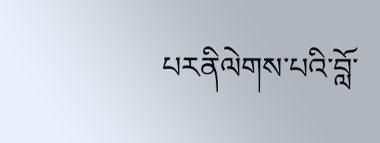པརནིལེགས་པའི་བློ་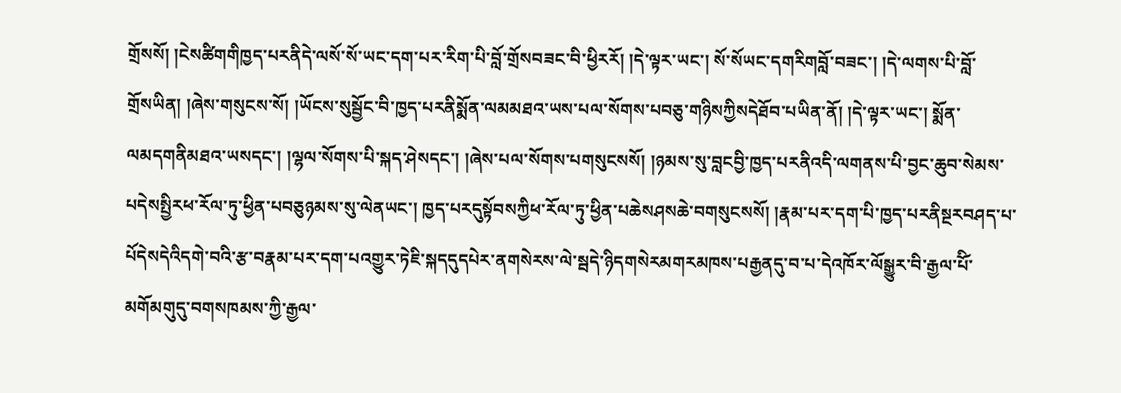གྲོསསོ། །ངེསཚིགགིཁྱད་པརནིདེ་ལསོ་སོ་ཡང་དག་པར་རིག་པི་བློ་གྲོསབཟང་བི་ཕྱིརརོ། །དེ་ལྟར་ཡང་། སོ་སོཡང་དགརིགབློ་བཟང་། །དེ་ལགས་པི་བློ་གྲོསཡིན། །ཞེས་གསུངས་སོ། །ཡོངས་སུསྦྱོང་བི་ཁྱད་པརནིསྨོན་ལམམཐའ་ཡས་པལ་སོགས་པབཅུ་གཉིསཀྱིསདེཐོབ་པཡིན་ནོ། །དེ་ལྟར་ཡང་། སྨོན་ལམདགནིམཐའ་ཡསདང་། །ལྷལ་སོགས་པི་སྐད་ཤེསདང་། །ཞེས་པལ་སོགས་པགསུངསསོ། །ཉམས་སུ་བླངབྱི་ཁྱད་པརནིའདི་ལགནས་པི་བྱང་ཆུབ་སེམས་པདེསསྤྱིརཕ་རོལ་ཏུ་ཕྱིན་པབཅུཉམས་སུ་ལེནཡང་། ཁྱད་པརདུསྟོབསཀྱིཕ་རོལ་ཏུ་ཕྱིན་པཆེསཤསཆེ་བགསུངསསོ། །རྣམ་པར་དག་པི་ཁྱད་པརནིསྔརབཤད་པ་པོདེསདེའིདགེ་བའི་རྩ་བརྣམ་པར་དག་པའགྱུར་ཏེཇི་སྐདདུདཔེར་ནགསེརས་ལེ་སྦདེ་ཉིདགསེརམགརམཁས་པརྒྱནདུ་བ་པ་དེའཁོར་ལོསྒྱུར་བི་རྒྱལ་པོི་མགོམགུདུ་བགསཁམས་ཀྱི་རྒྱལ་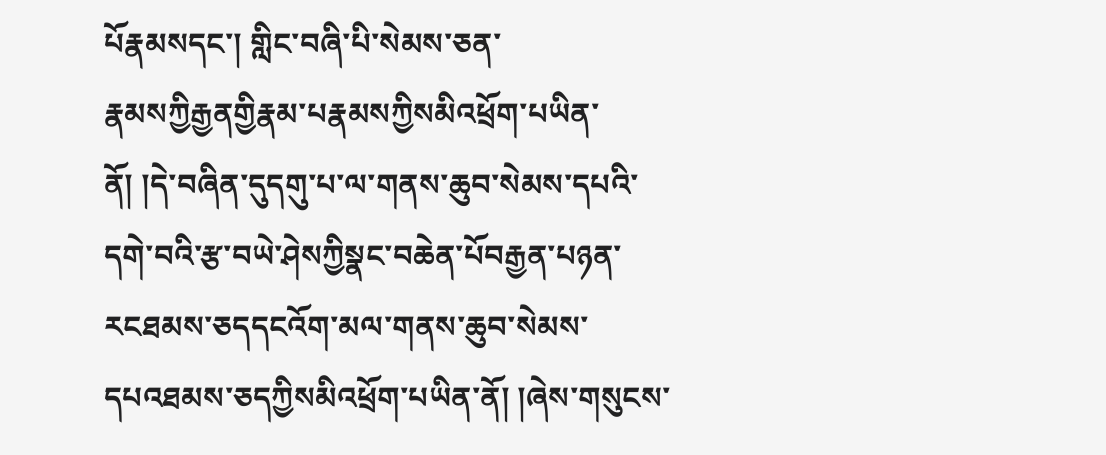པོརྣམསདང་། གླིང་བཞི་པི་སེམས་ཅན་རྣམསཀྱིརྒྱནགྱིརྣམ་པརྣམསཀྱིསམིའཕྲོག་པཡིན་ནོ། །དེ་བཞིན་དུདགུ་པ་ལ་གནས་ཆུབ་སེམས་དཔའི་དགེ་བའི་རྩ་བཡེ་ཤེསཀྱིསྣང་བཆེན་པོབརྒྱན་པཉན་རངཐམས་ཅདདངའོག་མལ་གནས་ཆུབ་སེམས་དཔའཐམས་ཅདཀྱིསམིའཕྲོག་པཡིན་ནོ། །ཞེས་གསུངས་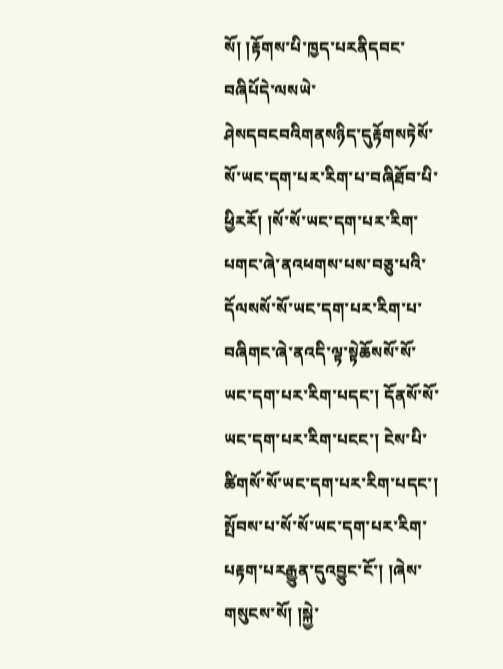སོ། །རྟོགས་པི་ཁྱད་པརནིདབང་བཞིཔོདེ་ལསཡེ་ཤེསདབངབའིགནསཉིད་དུརྟོགསཏེསོ་སོ་ཡང་དག་པར་རིག་པ་བཞིཐོབ་པི་ཕྱིརརོ། །སོ་སོ་ཡང་དག་པར་རིག་པགང་ཞེ་ནའཕགས་པས་བཅུ་པའི་དོལསསོ་སོ་ཡང་དག་པར་རིག་པ་བཞིགང་ཞེ་ནའདི་ལྟ་སྟེཆོསསོ་སོ་ཡང་དག་པར་རིག་པདང་། དོནསོ་སོ་ཡང་དག་པར་རིག་པངང་། ངེས་པི་ཚིགསོ་སོ་ཡང་དག་པར་རིག་པདང་། སྤོབས་པ་སོ་སོ་ཡང་དག་པར་རིག་པརྟག་པརརྒྱུན་དུའབྱུང་ངོ་། །ཞེས་གསུངས་སོ། །སྐྱེ་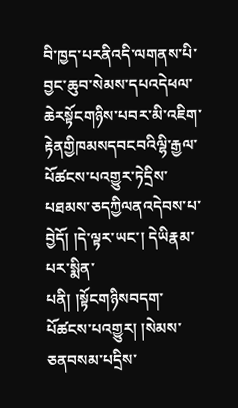བི་ཁྱད་པརནིའདི་ལགནས་པི་བྱང་ཆུབ་སེམས་དཔའདེཕལ་ཆེརསྟོངགཉིས་པབར་མི་འཇིག་རྟེནགྱིཁམསདབངབའིལྷི་རྒྱལ་པོཚངས་པའགྱུར་ཏེདྲིས་པཐམས་ཅདཀྱིལནའདེབས་པ་བྱེདོ། །དེ་ལྟར་ཡང་། དེཡིརྣམ་པར་སྨིན་པནི། །སྟོངགཉིསབདག་པོཚངས་པའགྱུར། །སེམས་ཅནབསམ་པདྲིས་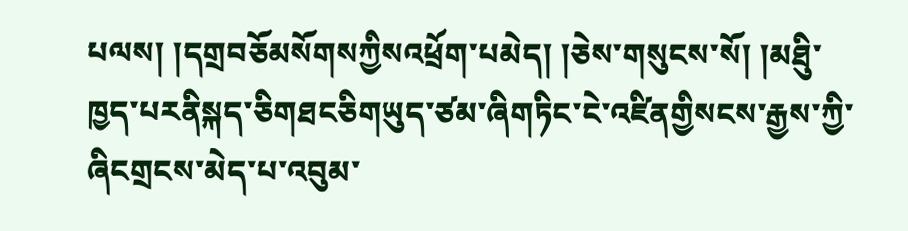པལས། །དགྲབཅོམསོགསཀྱིསའཕྲོག་པམེད། །ཅེས་གསུངས་སོ། །མཐིུ་ཁྱད་པརནིསྐད་ཅིགཐངཅིགཡུད་ཙམ་ཞིགཏིང་ངེ་འཛིནགྱིསངས་རྒྱས་ཀྱི་ཞིངགྲངས་མེད་པ་འབུམ་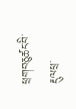ཕྲགབཅུཚང་བི་རྡུལཕྲ་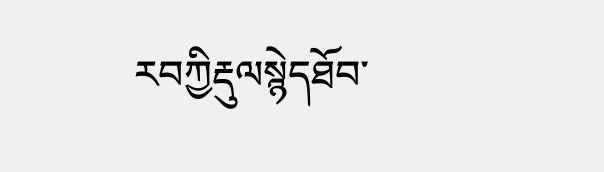རབཀྱིརྡུལསྙེདཐོབ་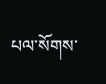པལ་སོགས་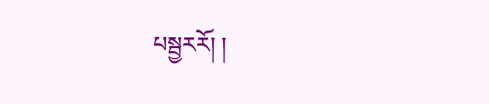པསྦྱརརོ། །